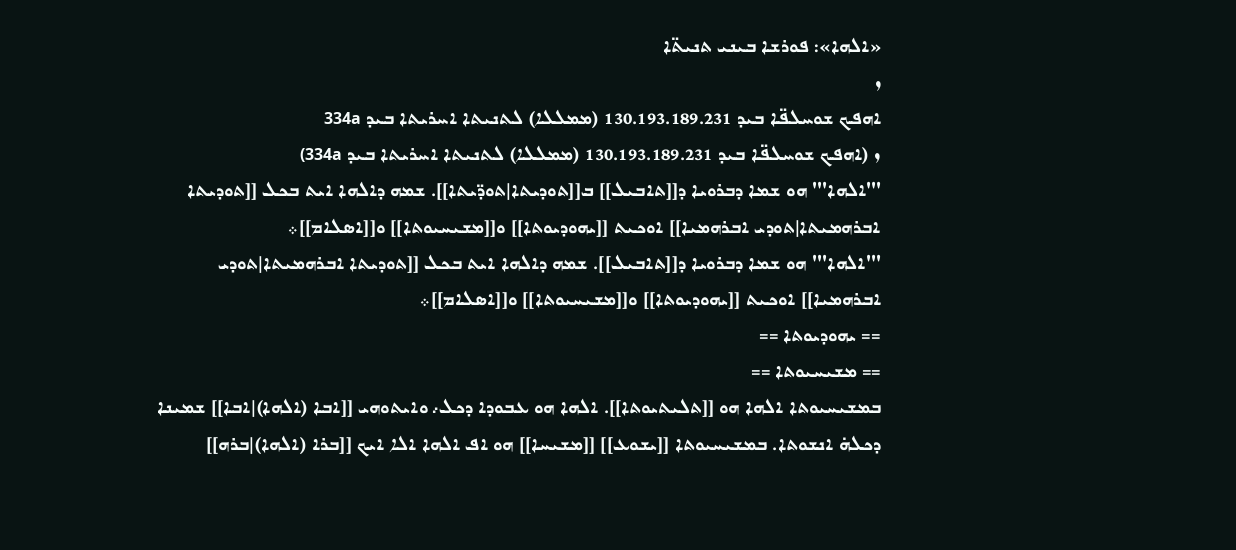«ܐܠܗܐ»: ܦܘܪܫܐ ܒܝܢܝ ܬܢܝܬ̈ܐ
ܙ
ܐܗܦܟ ܫܘܚܠܦ̈ܐ ܒܝܕ 130.193.189.231 (ܡܡܠܠܐ) ܠܬܢܝܬܐ ܐܚܪܝܬܐ ܒܝܕ 334a
ܙ (ܐܗܦܟ ܫܘܚܠܦ̈ܐ ܒܝܕ 130.193.189.231 (ܡܡܠܠܐ) ܠܬܢܝܬܐ ܐܚܪܝܬܐ ܒܝܕ 334a)
'''ܐܠܗܐ''' ܗܘ ܫܡܐ ܕܒܪܘܝܐ ܕ[[ܬܐܒܝܠ]] ܒ[[ܬܘܕܝܬܐ|ܬܘܕ̈ܝܬܐ]]. ܫܡܗ ܕܐܠܗܐ ܐܝܬ ܒܟܠ [[ܬܘܕܝܬܐ ܐܒܪܗܡܝܬܐ|ܬܘܕܝ ܐܒܪܗܡܝܐ]] ܐܘܟܝܬ [[ܝܗܘܕܝܘܬܐ]] ܘ[[ܡܫܝܚܝܘܬܐ]] ܘ[[ܐܣܠܐܡ]]܀
'''ܐܠܗܐ''' ܗܘ ܫܡܐ ܕܒܪܘܝܐ ܕ[[ܬܐܒܝܠ]]. ܫܡܗ ܕܐܠܗܐ ܐܝܬ ܒܟܠ [[ܬܘܕܝܬܐ ܐܒܪܗܡܝܬܐ|ܬܘܕܝ ܐܒܪܗܡܝܐ]] ܐܘܟܝܬ [[ܝܗܘܕܝܘܬܐ]] ܘ[[ܡܫܝܚܝܘܬܐ]] ܘ[[ܐܣܠܐܡ]]܀
== ܝܗܘܕܝܘܬܐ ==
== ܡܫܝܚܝܘܬܐ ==
ܒܡܫܝܚܝܘܬܐ ܐܠܗܐ ܗܘ [[ܬܠܝܬܝܘܬܐ]]. ܐܠܗܐ ܗܘ ܥܒܘܕܐ ܕܟܠ܇ ܘܐܝܬܘܗܝ [[ܐܒܐ (ܐܠܗܐ)|ܐܒܐ]] ܫܡܝܢܐ ܕܟܠܗ̇ ܐܢܫܘܬܐ. ܒܡܫܝܚܝܘܬܐ [[ܝܫܘܥ]] [[ܡܫܝܚܐ]] ܗܘ ܐܦ ܐܠܗܐ ܐܠܐ ܐܝܟ [[ܒܪܐ (ܐܠܗܐ)|ܒܪܗ]]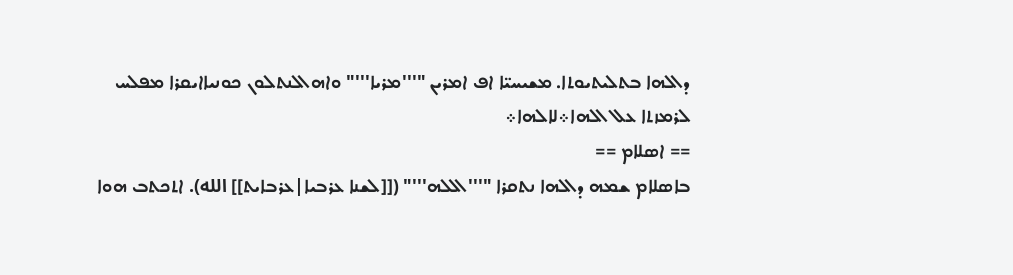ܕܐܠܗܐ ܒܬܠܝܬܝܘܬܐ. ܡܫܝܚܝ̈ܐ ܐܦ ܐܡܪܝܢ "'''ܡܪܝܐ'''" ܘܐܗܐܠܢܬܠܘܢ ܟܘܢܝܐܐܝܩܪܐ ܡܦܠܚ ܠܪܡܙܬܐ ܥܠ ܐܠܗܐ܀ܠܐܠܗܐ܀
== ܐܣܠܐܡ ==
ܒܐܣܠܐܡ ܫܡܗ ܕܐܠܗܐ ܢܬܩܪܐ "'''ܐܠܠܗ'''" ([[ܠܫܢܐ ܥܪܒܝܐ|ܥܪܒܐܝܬ]] الله). ܐܬܟܬܒ ܗܘܐ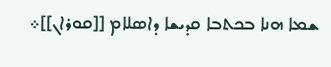ܫܡܐ ܗܢܐ ܒܟܬܒܐ ܩܕܝܫܐ ܕܐܣܠܐܡ [[ܩܘܪܐܢ]]܀